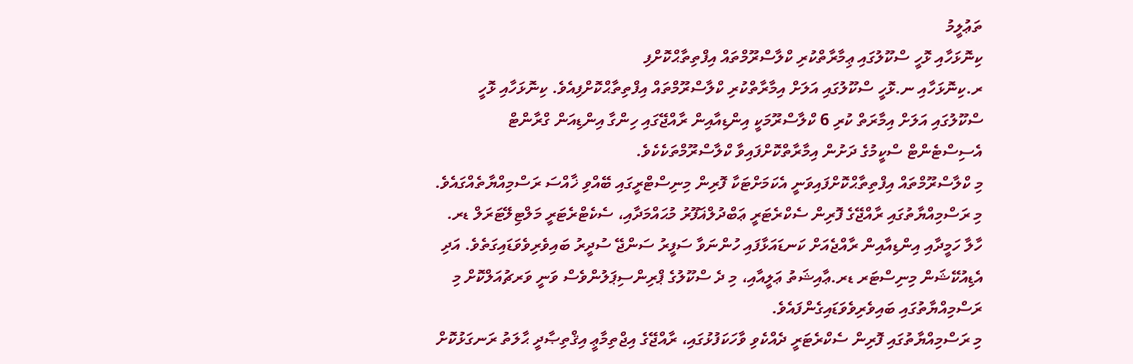ތަޢުލީމު
ކިނޮޅަހާއި ޅޮހީ ސްކޫލުގައި ޢިމާރާތްކުރި ކްލާސްރޫމްތައް އިފްތިތާޙްކޮށްފި
ރ.ކިނޮޅަހާއި ނ.ޅޮހީ ސްކޫލުގައި އަލަށް އިމާރާތްކުރި ކްލާސްރޫމްތައް އިފްތިތާޙްކޮށްފިއެވެ. ކިނޮޅަހާއި ޅޮހީ ސްކޫލުގައި އަލަށް އިމާރަތް ކުރި 6 ކްލާސްރޫމަކީ އިންޑިއާއިން ރާއްޖޭގައި ހިންގާ އިންޑިއަން ގްރާންޓް އެސިސްޓެންޓް ސްކީމުގެ ދަށުން އިމާރާތްކޮށްފައިވާ ކްލާސްރޫމްތަކެކެވެ.
މި ކްލާސްރޫމްތައް އިފްތިތާޙްކޮށްފައިވަނީ އެކަމަށްޓަކާ ފޮރިން މިނިސްޓްރީގައި ބޭއްވި ޚާއްސަ ރަސްމިއްޔާތެއްގައެވެ. މި ރަސްމިއްޔާތުގައި ރާއްޖޭގެ ފޮރިން ސެކްރެޓަރީ ޢަބްދުލްޣަފޫރު މުޙައްމަދާއި، ސެކެޓްރެޓަރީ މަލްޓިލޭޓަރަލް ޑރ. ހާލާ ހަމީދާއި އިންޑިއާއިން ރާއްޖެއަށް ކަނޑައަޅާފައި ހުންނަވާ ސަފީރު ސަންޖޭ ސުދީރު ބައިވެރިވެވަޑައިގަތެވެ. އަދި އެޑިއުކޭޝަން މިނިސްޓަރ ޑރ.ޢާއިޝަތު ޢަލީއާއި، މި ދެ ސްކޫލުގެ ޕްރިންސިޕަލުންވެސް ވަނީ ވަރޗުއަލްކޮށް މި ރަސްމިއްޔާތުގައި ބައިވެރިވެވަޑައިގެންފައެވެ.
މި ރަސްމިއްޔާތުގައި ފޮރިން ސެކްރެޓަރީ ދެއްކެވި ވާހަކަފުޅުގައި، ރާއްޖޭގެ އިޖްތިމާޢީ އިޤްތިޞާދީ ޙާލަތު ރަނގަޅުކޮށް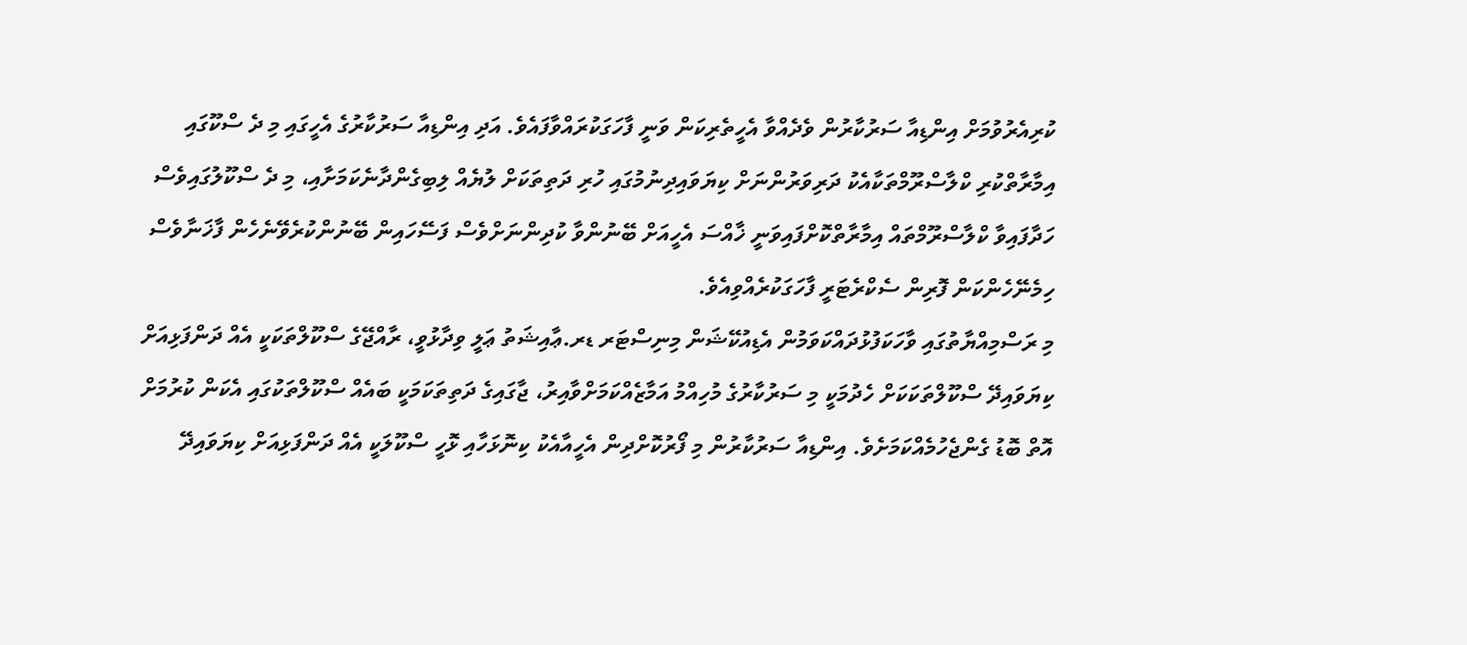ކުރިއެރުވުމަށް އިންޑިއާ ސަރުކާރުން ވެދެއްވާ އެހީތެރިކަން ވަނީ ފާހަގަކުރައްވާފައެވެ. އަދި އިންޑިއާ ސަރުކާރުގެ އެހީގައި މި ދެ ސްކޫގައި އިމާރާތްކުރި ކްލާސްރޫމްތަކާއެކު ދަރިވަރުންނަށް ކިޔަވައިދިނުމުގައި ހުރި ދަތިތަކަށް ލުޔެއް ލިބިގެންދާނެކަމަށާއި، މި ދެ ސްކޫލުގައިވެސް ހަދާފައިވާ ކްލާސްރޫމްތައް އިމާރާތްކޮށްފައިވަނީ ޚާއްސަ އެހީއަށް ބޭނުންވާ ކުދިންނަށްވެސް ފަސޭހައިން ބޭނުންކުރެވޭނެހެން ފާޚަނާވެސް ހިމެނޭހެންކަން ފޮރިން ސެކްރެޓަރީ ފާހަގަކުރެއްވިއެވެ.
މި ރަސްމިއްޔާތުގައި ވާހަކަފުޅުދައްކަވަމުން އެޑިއުކޭޝަން މިނިސްޓަރ ޑރ.ޢާއިޝަތު ޢަލީ ވިދާޅުވީ، ރާއްޖޭގެ ސްކޫލްތަކަކީ އެއް ދަންފަޅިއަށް ކިޔަވައިދޭ ސްކޫލްތަކަކަށް ހެދުމަކީ މި ސަރުކާރުގެ މުހިއްމު އަމާޒެއްކަމަށްވާއިރު، ޖާގައިގެ ދަތިތަކަމަކީ ބައެއް ސްކޫލްތަކުގައި އެކަން ކުރުމަށް އޮތް ބޮޑު ގެންޖެހުމެއްކަމަށެވެ. އިންޑިއާ ސަރުކާރުން މި ފޯރުކޮށްދިން އެހީއާއެކު ކިނޮޅަހާއި ޅޮހީ ސްކޫލަކީ އެއް ދަންފަޅިއަށް ކިޔަވައިދޭ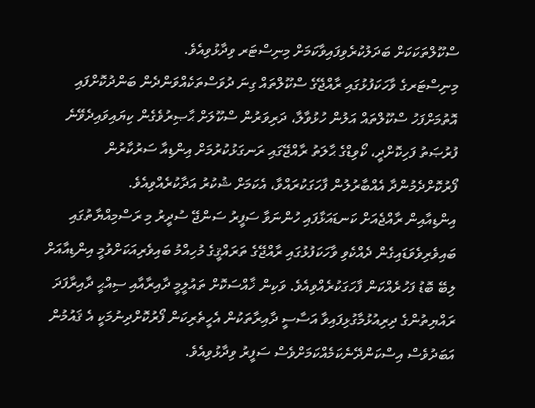ސްކޫލްތަކަކަށް ބަދަލުކުރެވިފައިވާކަމަށް މިނިސްޓަރ ވިދާޅުވިއެވެ.
މިނިސްޓަރގެ ވާހަކަފުޅުގައި ރާއްޖޭގެ ސްކޫލްތައް ގިނަ ދުވަސްތަކެއްވަންދެން ބަންދުކޮށްފައި އޮތުމަށްފަހު ސްކޫލްތައް އަލުން ހުޅުވާލާ، ދަރިވަރުން ސްކޫލަށް ޙާޞިރުވެގެން ކިޔައިވައިދެވޭނެ ފުރުޞަތު ފަހިކޮށްދީ، ކޯވިޑްގެ ޙާލަތު ރާއްޖޭގައި ރަނގަޅުކުރުމަށް އިންޑިއާ ސަރުކާރުން ފޯރުކޮށްދެމުންދާ އެއްބާރުލުން ފާހަގަކުރައްވާ، އެކަމަށް ޝުކުރު އަދާކުރެއްވިއެވެ.
އިންޑިއާއިން ރާއްޖެއަށް ކަނޑައަޅާފައި ހުންނަވާ ސަފީރު ސަންޖޭ ސުދީރު މި ރަސްމިއްޔާތުގައި ބައިވެރިވެވަޑައިގެން ދެއްކެވި ވާހަކަފުޅުގައި ރާއްޖޭގެ ތަރައްޤީގެ މުހިއްމު ބައިވެރިއަކަށްވުމީ އިންޑިއާއަށް ލިބޭ ބޮޑު ފަހުރެއްކަން ފާހަގަކުރެއްވިއެވެ. ވަކިން ޚާއްސަކޮށް ތައުލީމީ ދާއިރާއާއި ސިއްޙީ ދާއިރާފަދަ ރައްޔިތުންގެ ދިރިއުޅުމާގުޅިފައިވާ އަސާސީ ދާއިރާތަކުން އެހީތެރިކަން ފޯރުކޮށްދިނުމަކީ އެ ޤައުމުން އަބަދުވެސް އިސްކަންދޭނެކަމެއްކަމަށްވެސް ސަފީރު ވިދާޅުވިއެވެ.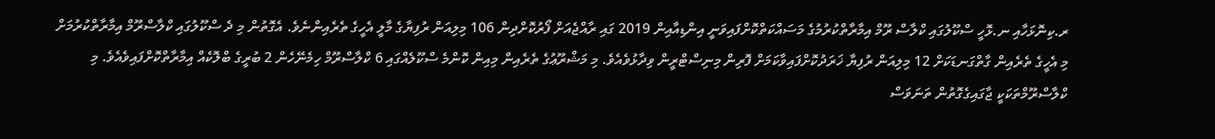ރ.ކިނޮޅަހާއި ނ.ޅޮހީ ސްކޫލުގައި ކްލާސް ރޫމް އިމާރާތްކުރުމުގެ މަސައްކަތްކޮށްފައިވަނީ އިންޑިއާއިން 2019 ގައި ރާއްޖެއަށް ފޯރުކޮށްދިން 106 މިލިއަން ރުފިޔާގެ މާލީ އެހީގެ ތެރެއިންނެވެ. އެގޮތުން މި ދެ ސްކޫލުގައި ކްލާސްރޫމް އިމާރާތްކުރުމަށް މި އެހީގެ ތެރެއިން ގާތްގަނޑަކަށް 12 މިލިއަން ރުފިޔާ ޚަރަދުކޮށްފައިވާކަމަށް ފޮރިން މިނިސްޓްރީން ވިދާޅުވެއެވެ. މި މަޝްރޫޢުގެ ތެރެއިން މިއިން ކޮންމެ ސްކޫލެއްގައި 6 ކްލާސްރޫމް ހިމެނޭހެން 2 ބުރީގެ ބްލޮކެއް އިމާރާތްކޮށްފައިވެއެވެ. މި ކްލާސްރޫމްތަކަކީ ޖާގައިގެގޮތުން ތަނަވަސް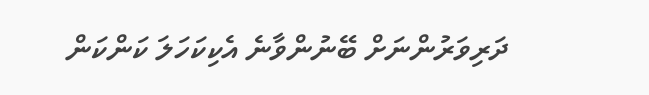ދަރިވަރުންނަށް ބޭނުންވާނެ އެކިކަހަލަ ކަންކަން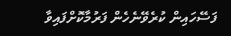ފަސޭހައިން ކުރެވޭނެހެން ފަރުމާކޮށްފައިވާ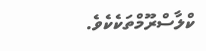ކްލާސްރޫމްތަކެކެވެ.